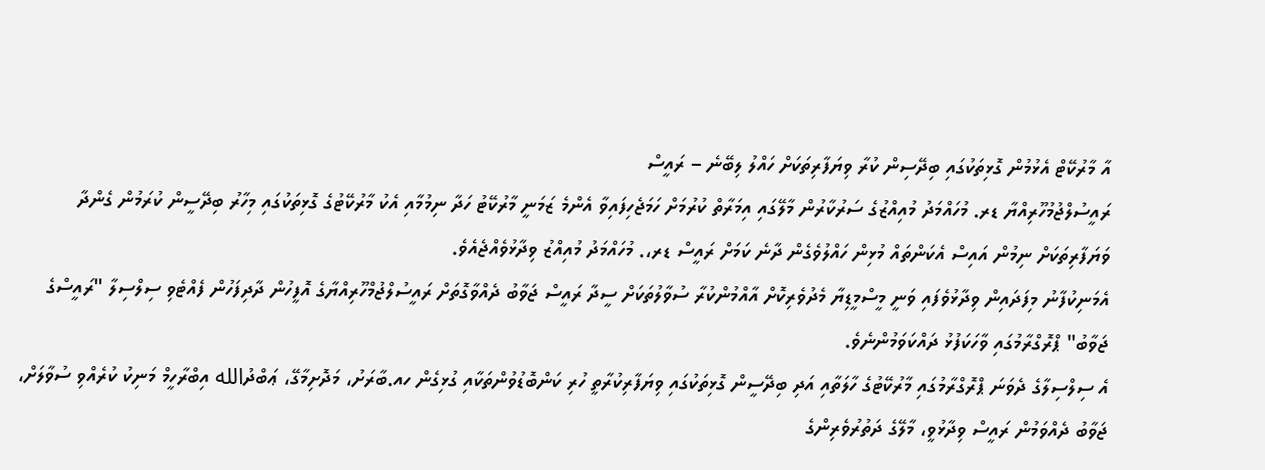އާ މާރުކޭޓް އެޅުމުން ގޮޅިތަކުގައި ބިދޭސިން ކުރާ ވިޔަފާރިތަކަށް ހައްލު ލިބޭނެ – ރައީސް
ރައީސުލްޖުމުހޫރިއްޔާ ޑރ. މުހައްމަދު މުއިއްޒުގެ ސަރުކާރުން މާލޭގައި އިމަރާތް ކުރުމަށް ހަމަޖެހިފައިވާ އެންމެ ޒަމަނީ މާރުކޭޓު ހަދާ ނިމުމާއި އެކު މާރުކޭޓުގެ ގޮޅިތަކުގައި މިހާރު ބިދޭސީން ކުރަމުން ގެންދާ ވަޔަފާރިތަކަށް ނިމުން އައިސް އެކަންތައް މުޅިން ހައްލުވެގެން ދާނެ ކަމަށް ރައީސް ޑރ،. މުހައްމަދު މުއިއްޒު ވިދާޅުވެއްޖެއެވެ.
އެމަނިކުފާނު މިފަދައިން ވިދާޅުވެފައި ވަނީ މީސްމީޑިޔާ މެދުވެރިކޮށް އާއްމުންކުރާ ސުވާލުތަކަށް ސީދާ ރައީސް ޖަވާބު ދެއްވާގޮތަށް ރައީސުލްޖުމްހޫރިއްޔާގެ އޮފީހުން ދާދިފަހުން ފެއްޓެވި ސިލްސިލާ "ރައީސްގެ ޖަވާބު" ޕްރޮގްރާމުގައި ވާހަކަފުޅު ދައްކަވަމުންނެވެ.
އެ ސިލްސިލާގެ ދެވަނަ ޕްރޮގްރާމުގައި މާރުކޭޓުގެ ހާލަތާއި އަދި ބިދޭސީން ގޮޅިތަކުގައި ވިޔަފާރިކުރާތީ ހުރި ކަންބޮޑުވުންތަކާއި ގުޅިގެން ހއ.ބާރަށު، މަދޮށިމާގޭ، ޢަބްދުالله އިބްރާހީމް މަނިކު ކުރެއްވި ސުވާލަށް، ޖަވާބު ދެއްވަމުން ރައީސް ވިދާޅުވީ، މާލޭގެ ދަތުރުވެރިންގެ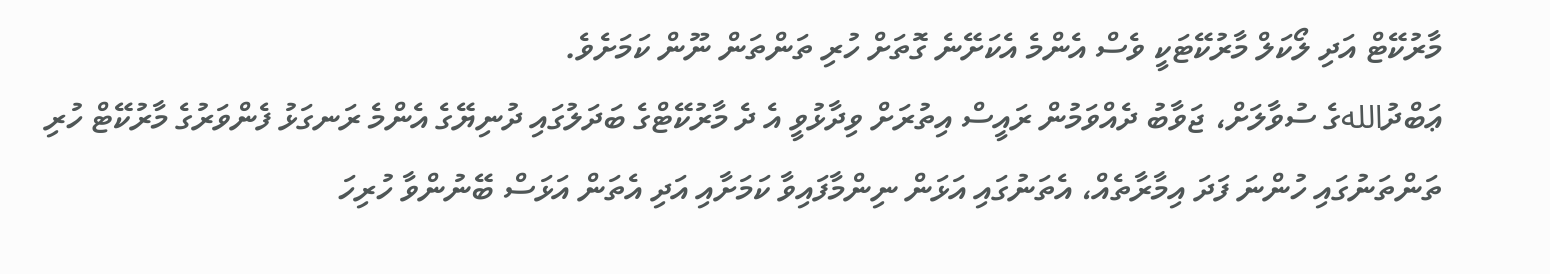މާރުކޭޓް އަދި ލޯކަލް މާރުކޭޓަކީ ވެސް އެންމެ އެކަށޭނެ ގޮތަށް ހުރި ތަންތަން ނޫން ކަމަށެވެ.
ޢަބްދުاللهގެ ސުވާލަށް، ޖަވާބު ދެއްވަމުން ރައީސް އިތުރަށް ވިދާޅުވީ އެ ދެ މާރުކޭޓްގެ ބަދަލުގައި ދުނިޔޭގެ އެންމެ ރަނގަޅު ފެންވަރުގެ މާރުކޭޓް ހުރި ތަންތަނުގައި ހުންނަ ފަދަ އިމާރާތެއް، އެތަނުގައި އަޅަން ނިންމާފައިވާ ކަމަށާއި އަދި އެތަން އަޅަސް ބޭނުންވާ ހުރިހަ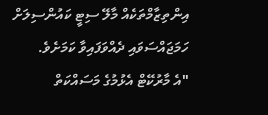އިންތިޒާމްތަކެއް މާލޭ ސިޓީ ކައުންސިލަށް ހަމަޖައްސަވައި ދެއްވަފައިވާ ކަމަށެވެ.
"އެ މާރުކޭޓް އެޅުމުގެ މަސައްކަތް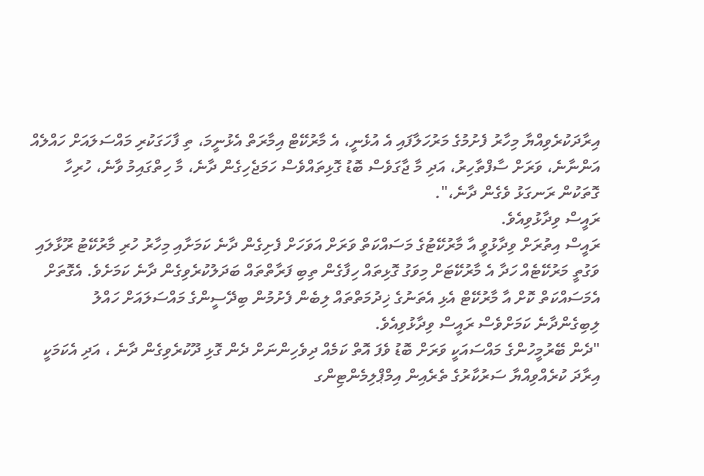އިރާދަކުރެވިއްޔާ މިހާރު ފެށުމުގެ މަރުހަލާފައި އެ އުޅެނީ، އެ މާރުކޭޓް އިމާރަތް އެޅުނީމަ، ތި ފާހަގަކުރި މައްސަލައަށް ހައްލެއް އަންނާނެ، ވަރަށް ސާފްތާހިރު، އަދި މާ ޖާގަވެސް ބޮޑު ގޮޅިތައްވެސް ހަމަޖެހިގެން ދާނެ، މާ ހިތްގައިމު ވާނެ، ހުރިހާ ގޮތަކުން ރަނގަޅު ވެގެން ދާނެ،".
ރައީސް ވިދާޅުވިއެވެ.
ރައީސް އިތުރަށް ވިދާޅުވީ އާ މާރުކޭޓުގެ މަސައްކަތް ވަރަށް އަވަހަށް ފެށިގެން ދާނެ ކަމަށާއި މިހާރު ހުރި މާރުކޭޓު ރޫޅާލައި ވަގުތީ މަރުކޭޓެއް ހަދާ އެ މާރުކޭޓަށް މިވަގު ގޮޅިތައް ހިފާގެން ތިބި ފަރާތްތައް ބަދަލުކުރެވިގެން ދާނެ ކަމަށެވެ. އެގޮތަށް އެމަސައްކަތް ކޮށް އާ މާރުކޭޓް އެޅި އެތަނުގެ ޚިދުމަތްތައް ލިބެން ފެށުމުން ބިދޭސީންގެ މައްސަލައަށް ހައްލު ލިބިގެންދާނެ ކަމަށްވެސް ރައީސް ވިދާޅުވިއެވެ.
"ދެން ބޭރުމީހުންގެ މައްސައަކީ ވަރަށް ބޮޑު ވެފަ އޮތް ކަމެއް ދިވެހިންނަށް ދެން ގޮޅި ދޫކުރެވިގެން ދާނެ ، އަދި އެކަމަކީ އިރާދަ ކުރެއްވިއްޔާ ސަރުކާރުގެ ތެރެއިން އިމްޕްލިމެންޓިންގ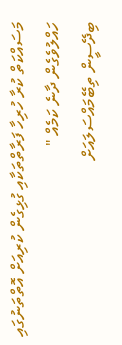މަސައްކަތް ކުރާ ހުރިހާ ފަރާތްތަކާއި ގުޅިގެން ކުރިއަށް އޮތްތަނުގައި ހައްލުވެގެން ދާނެ ކަމެއް "
ބިދޭސީން ތިބޭމައްސަލައަށް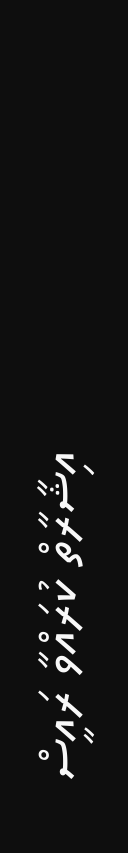އިޝާރާތް ކުރައްވާ ރައީސް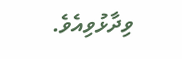ވިދާޅުވިއެވެ.